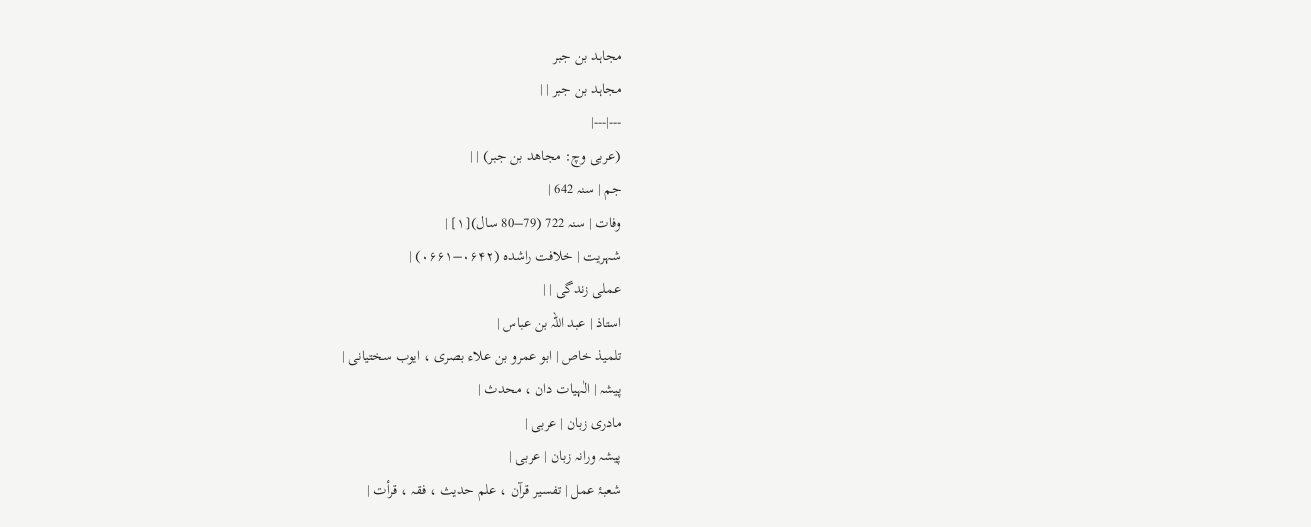مجاہد بن جبر
مجاہد بن جبر | |
---|---|
(عربی وچ: مجاهد بن جبر) | |
جم | سنہ 642 |
وفات | سنہ 722 (79–80 سال)[۱] |
شہریت | خلافت راشدہ (۰۶۴۲–۰۶۶۱) |
عملی زندگی | |
استاذ | عبد اللہ بن عباس |
تلمیذ خاص | ابو عمرو بن علاء بصری ، ایوب سختیانی |
پیشہ | الٰہیات دان ، محدث |
مادری زبان | عربی |
پیشہ ورانہ زبان | عربی |
شعبۂ عمل | تفسیر قرآن ، علم حدیث ، فقہ ، قرأت |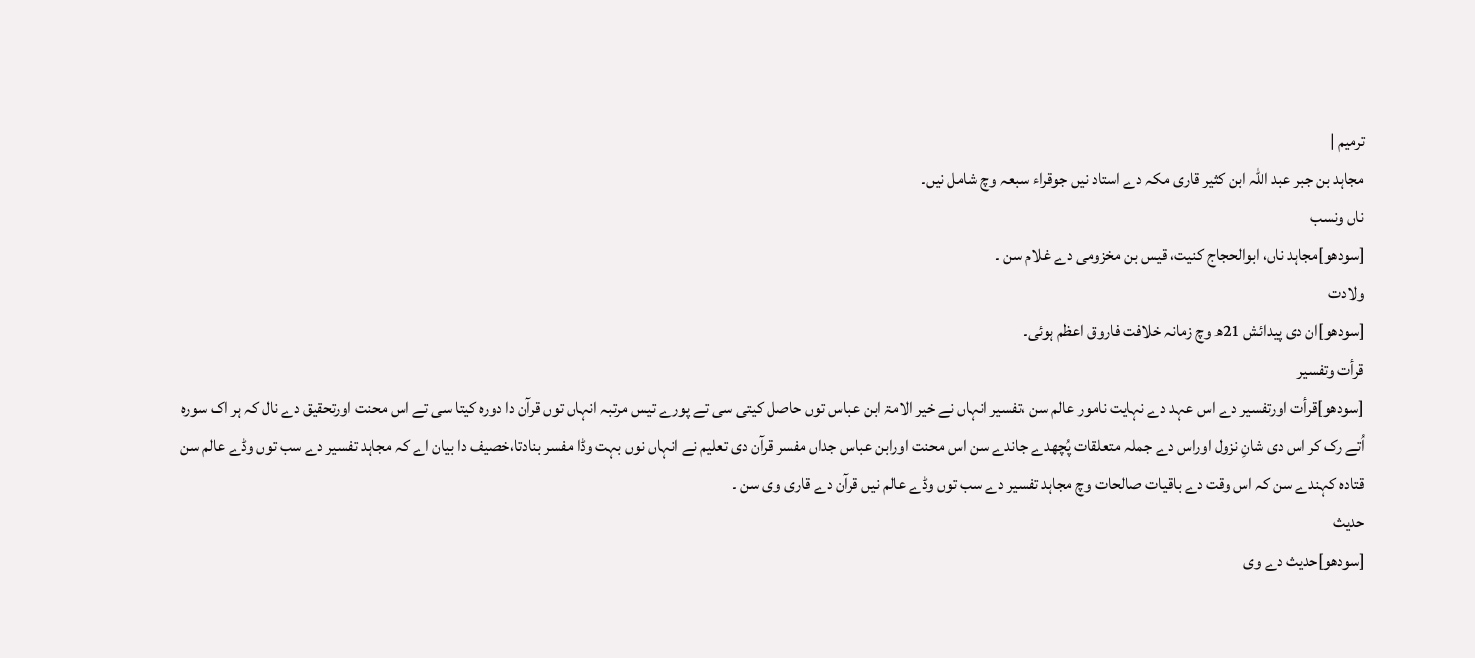ترمیم |
مجاہد بن جبر عبد اللہ ابن کثیر قاری مکہ دے استاد نيں جوقراء سبعہ وچ شامل نيں۔
ناں ونسب
[سودھو]مجاہد ناں، ابوالحجاج کنیت، قیس بن مخزومی دے غلام سن ۔
ولادت
[سودھو]ان دی پیدائش 21ھ وچ زمانہ خلافت فاروق اعظم ہوئی۔
قرأت وتفسیر
[سودھو]قرأت اورتفسیر دے اس عہد دے نہایت نامور عالم سن ،تفسیر انہاں نے خیر الامۃ ابن عباس توں حاصل کيتی سی تے پورے تیس مرتبہ انہاں توں قرآن دا دورہ کيتا سی تے اس محنت اورتحقیق دے نال کہ ہر اک سورہ اُتے رک کر اس دی شانِ نزول اوراس دے جملہ متعلقات پُچھدے جاندے سن اس محنت اورابن عباس جداں مفسر قرآن دی تعلیم نے انہاں نوں بہت وڈا مفسر بنادتا،خصیف دا بیان اے کہ مجاہد تفسیر دے سب توں وڈے عالم سن قتادہ کہندے سن کہ اس وقت دے باقیات صالحات وچ مجاہد تفسیر دے سب توں وڈے عالم نيں قرآن دے قاری وی سن ۔
حدیث
[سودھو]حدیث دے وی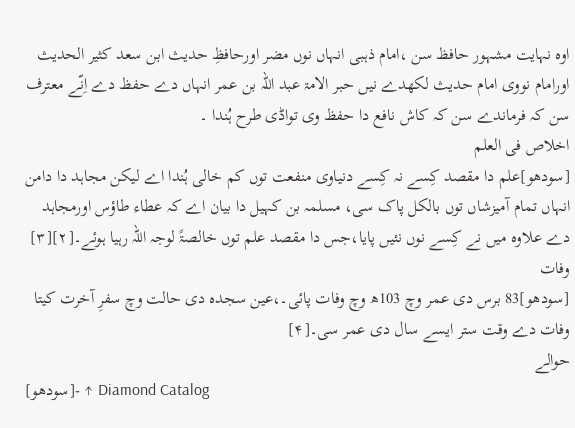اوہ نہایت مشہور حافظ سن ،امام ذہبی انہاں نوں مضر اورحافظِ حدیث ابن سعد کثیر الحدیث اورامام نووی امام حدیث لکھدے نيں حبر الامۃ عبد اللہ بن عمر انہاں دے حفظ دے اِنّے معترف سن کہ فرماندے سن کہ کاش نافع دا حفظ وی تواڈی طرح ہُندا ۔
اخلاص فی العلم
[سودھو]علم دا مقصد کِسے نہ کِسے دنیاوی منفعت توں کم خالی ہُندا اے لیکن مجاہد دا دامن انہاں تمام آمیزشاں توں بالکل پاک سی، مسلمہ بن کہیل دا بیان اے کہ عطاء طاؤس اورمجاہد دے علاوہ ميں نے کِسے نوں نئيں پایا،جس دا مقصد علم توں خالصۃً لوجہ اللہ رہیا ہوئے۔[۲][۳]
وفات
[سودھو]83 برس دی عمر وچ 103ھ وچ وفات پائی۔،عین سجدہ دی حالت وچ سفرِ آخرت کيتا وفات دے وقت ستر ايسے سال دی عمر سی۔[۴]
حوالے
[سودھو]- ↑ Diamond Catalog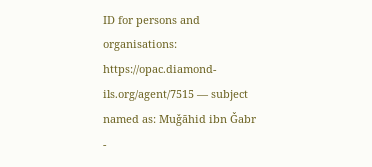ID for persons and organisations: https://opac.diamond-ils.org/agent/7515 — subject named as: Muǧāhid ibn Ǧabr
-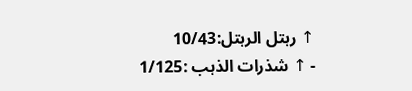↑ رہتل الرہتل:10/43
- ↑ شذرات الذہب :1/125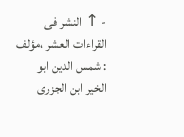- ↑ النشر فی القراءات العشر ،مؤلف : شمس الدين ابو الخير ابن الجزری